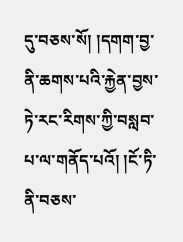དུ་བཅས་སོ། །དགག་བྱ་ནི་ཆགས་པའི་རྐྱེན་བྱས་ཏེ་རང་རིགས་ཀྱི་བསླབ་པ་ལ་གནོད་པའོ། །ངོ་ཏི་ནི་བཅས་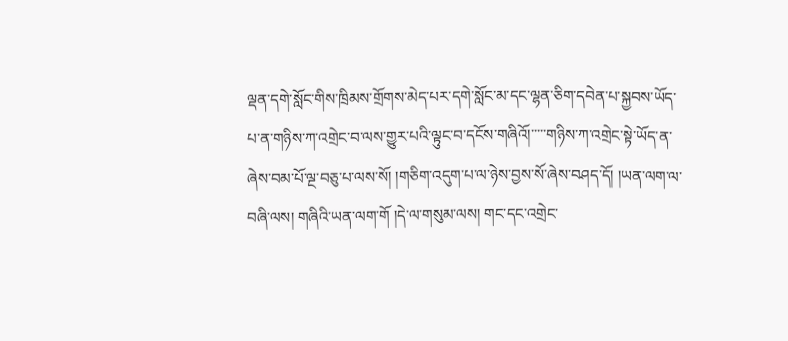ལྡན་དགེ་སློང་གིས་ཁྲིམས་གྲོགས་མེད་པར་དགེ་སློང་མ་དང་ལྷན་ཅིག་དབེན་པ་སྐྱབས་ཡོད་པ་ན་གཉིས་ཀ་འགྲེང་བ་ལས་གྱུར་པའི་ལྟུང་བ་དངོས་གཞིའོ།་་་་་གཉིས་ཀ་འགྲེང་སྟེ་ཡོད་ན་ཞེས་བམ་པོ་ལྔ་བཅུ་པ་ལས་སོ། །གཅིག་འདུག་པ་ལ་ཉེས་བྱས་སོ་ཞེས་བཤད་དོ། །ཡན་ལག་ལ་བཞི་ལས། གཞིའི་ཡན་ལག་གོ །དེ་ལ་གསུམ་ལས། གང་དང་འགྲེང་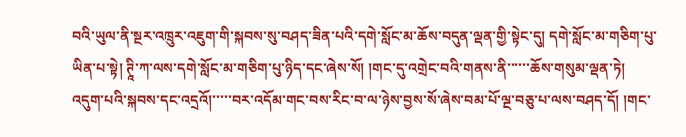བའི་ཡུལ་ནི་སྔར་འཁྲུར་འཇུག་གི་སྐབས་སུ་བཤད་ཟིན་པའི་དགེ་སློང་མ་ཆོས་བདུན་ལྡན་གྱི་སྟེང་དུ། དགེ་སློང་མ་གཅིག་པུ་ཡིན་པ་སྟེ། ཊཱི་ཀ་ལས་དགེ་སློང་མ་གཅིག་པུ་ཉིད་དང་ཞེས་སོ། །གང་དུ་འགྲེང་བའི་གནས་ནི་་་་་་ཆོས་གསུམ་ལྡན་ཏེ། འདུག་པའི་སྐབས་དང་འདྲའོ།་་་་་བར་འདོམ་གང་བས་རིང་བ་ལ་ཉེས་བྱས་སོ་ཞེས་བམ་པོ་ལྔ་བཅུ་པ་ལས་བཤད་དོ། །གང་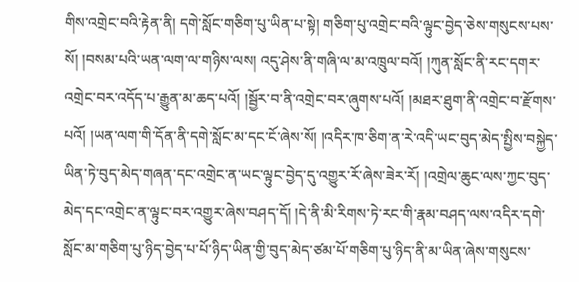གིས་འགྲེང་བའི་རྟེན་ནི། དགེ་སློང་གཅིག་པུ་ཡིན་པ་སྟེ། གཅིག་པུ་འགྲེང་བའི་ལྟུང་བྱེད་ཅེས་གསུངས་པས་སོ། །བསམ་པའི་ཡན་ལག་ལ་གཉིས་ལས། འདུ་ཤེས་ནི་གཞི་ལ་མ་འཁྲུལ་བའོ། །ཀུན་སློང་ནི་རང་དགར་འགྲེང་བར་འདོད་པ་རྒྱུན་མ་ཆད་པའོ། །སྦྱོར་བ་ནི་འགྲེང་བར་ཞུགས་པའོ། །མཐར་ཐུག་ནི་འགྲེང་བ་རྫོགས་པའོ། །ཡན་ལག་གི་དོན་ནི་དགེ་སློང་མ་དང་ངོ་ཞེས་སོ། །འདིར་ཁ་ཅིག་ན་རེ་འདི་ཡང་བུད་མེད་སྤྱིས་བསྐྱེད་ཡིན་ཏེ་བུད་མེད་གཞན་དང་འགྲེང་ན་ཡང་ལྟུང་བྱེད་དུ་འགྱུར་རོ་ཞེས་ཟེར་རོ། །འགྲེལ་ཆུང་ལས་ཀྱང་བུད་མེད་དང་འགྲེང་ན་ལྟུང་བར་འགྱུར་ཞེས་བཤད་དོ། །དེ་ནི་མི་རིགས་ཏེ་རང་གི་རྣམ་བཤད་ལས་འདིར་དགེ་སློང་མ་གཅིག་པུ་ཉིད་བྱེད་པ་པོ་ཉིད་ཡིན་གྱི་བུད་མེད་ཙམ་པོ་གཅིག་པུ་ཉིད་ནི་མ་ཡིན་ཞེས་གསུངས་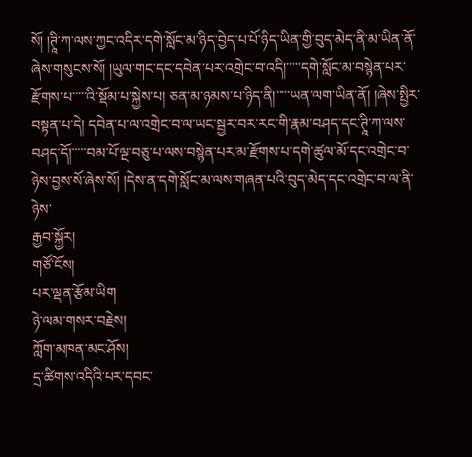སོ། །ཊཱི་ཀ་ལས་ཀྱང་འདིར་དགེ་སློང་མ་ཉིད་བྱེད་པ་པོ་ཉིད་ཡིན་གྱི་བུད་མེད་ནི་མ་ཡིན་ནོ་ཞེས་གསུངས་སོ། །ཡུལ་གང་དང་དབེན་པར་འགྲེང་བ་འདི།་་་་་དགེ་སློང་མ་བསྙེན་པར་རྫོགས་པ་་་་་འི་སྡོམ་པ་སྐྱེས་པ། ཅན་མ་ཉམས་པ་ཉིད་ནི།་་་་་ཡན་ལག་ཡིན་ནོ། །ཞེས་སྤྱིར་བསྟན་པ་དེ། དབེན་པ་ལ་འགྲེང་བ་ལ་ཡང་སྦྱར་བར་རང་གི་རྣམ་བཤད་དང་ཊཱི་ཀ་ལས་བཤད་དོ།་་་་་བམ་པོ་ལྔ་བཅུ་པ་ལས་བསྙེན་པར་མ་རྫོགས་པ་དགེ་ཚུལ་མོ་དང་འགྲེང་བ་ཉེས་བྱས་སོ་ཞེས་སོ། །དེས་ན་དགེ་སློང་མ་ལས་གཞན་པའི་བུད་མེད་དང་འགྲེང་བ་ལ་ནི་ཉེས་
རྒྱབ་སྐྱོར།
གཙོ་ངོས།
པར་ལྡན་རྩོམ་ཡིག
ཉེ་ལམ་གསར་བརྗེས།
ཀློག་མཁན་མང་ཤོས།
དྲ་ཚིགས་འདིའི་པར་དབང་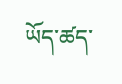ཡོད་ཚད་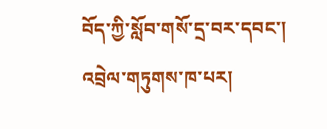བོད་ཀྱི་སློབ་གསོ་དྲ་བར་དབང་།
འབྲེལ་གཏུགས་ཁ་པར།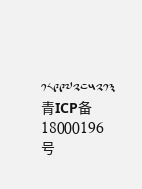༡༨༩༩༧༢༤༥༢༡༣青ICP备18000196号